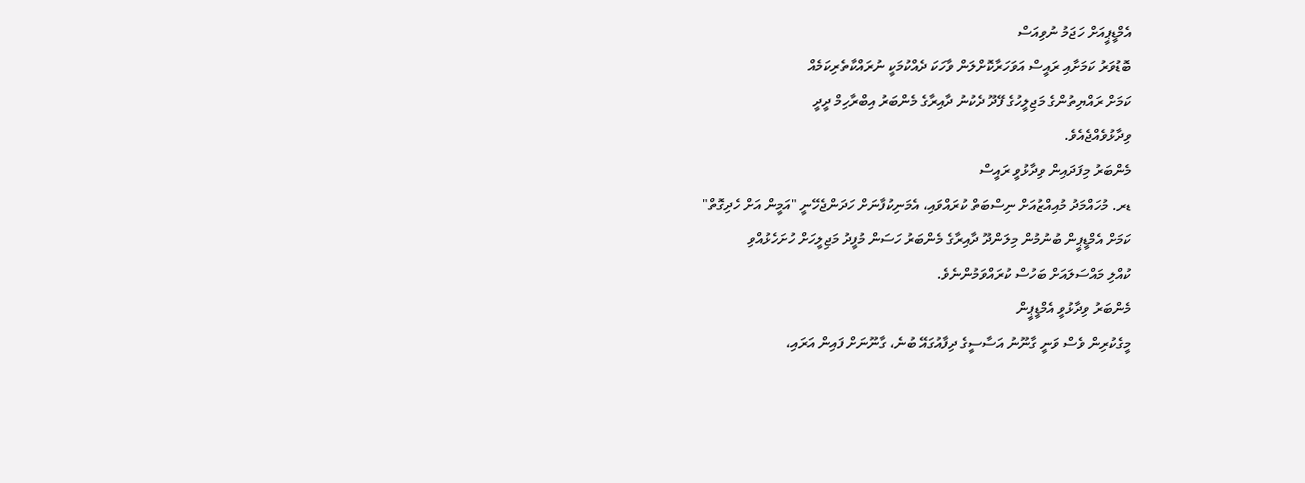އެމްޑީޕީއަށް ހަޖަމު ނުވިއަސް
ބޮޑުވަރު ކަމަށާއި ރައީސް އަވަހަރާކޮށްލަން ވާހަކަ ދެއްކުމަކީ ނުރައްކާތެރިކަމެއް
ކަމަށް ރައްޔިތުންގެ މަޖިލީހުގެ ފޭދޫ ދެކުނު ދާއިރާގެ މެންބަރު އިބްރާހިމް ދީދީ
ވިދާޅުވެއްޖެއެވެ.
މެންބަރު މިފަދައިން ވިދާޅުވީ ރައީސް
ޑރ. މުހައްމަދު މުއިއްޒުއަށް ނިސްބަތް ކުރައްވައި، އެމަނިކުފާނަށް ހަދަންޖެހޭނީ "އަމީން އަށް ހެދިގޮތް"
ކަމަށް އެމްޑީޕީން ބުނުމުން މިލަންދޫ ދާއިރާގެ މެންބަރު ހަސަން މުފީދު މަޖިލީހަށް ހުށަހެޅުއްވި
ކުއްލި މައްސަލައަށް ބަހުސް ކުރައްވަމުންނެވެ.
މެންބަރު ވިދާޅުވީ އެމްޑީޕީން
މީގެކުރިން ވެސް ވަނީ ގާނޫނު އަސާސީގެ ދިފާއުގައޭ ބުނެ، ގާނޫނަށް ފައިން އަރައި،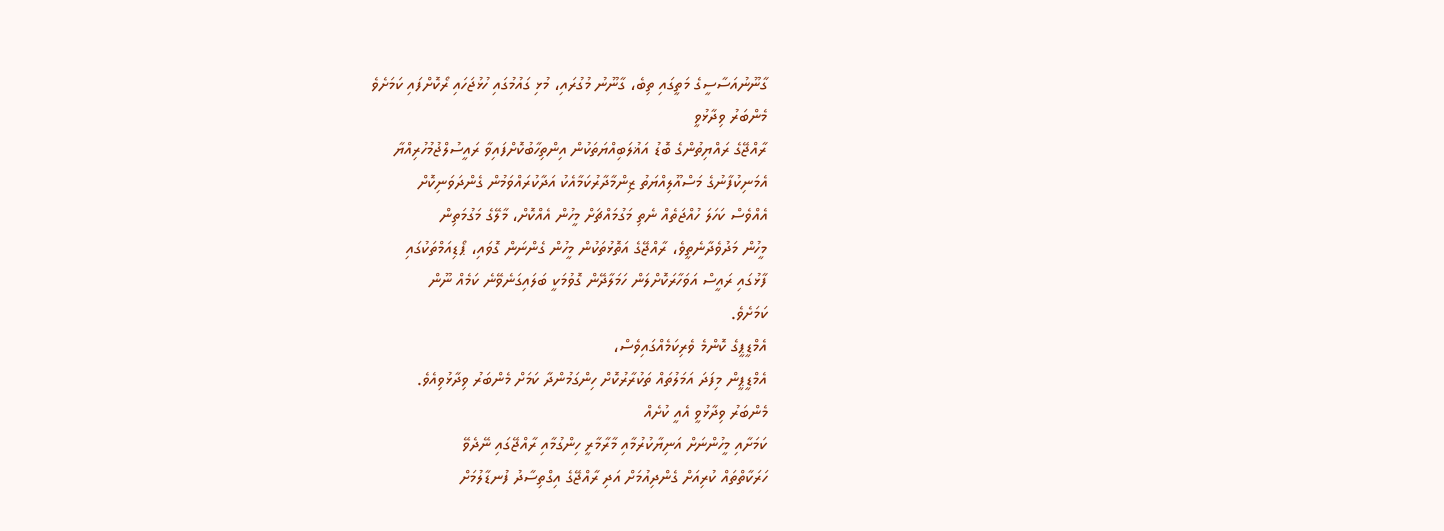ގާނޫނުއަސާސީގެ މަތީގައި ތިބެ، ގާނޫނު މުގުރައި، މުޅި ގައުމުގައި ހުޅުޖަހައި ރޯކޮށްފައި ކަމަށެވެ
މެންބަރު ވިދާޅުވީ
ރާއްޖޭގެ ރައްޔިތުންގެ ބޮޑު އަޣުލަބިއްޔަތަކުން އިންތިހާބުކޮށްފައިވާ ރައީސުލްޖުމުހުރިއްޔާ
އެމަނިކުފާނުގެ މަސްއޫލިއްޔަތު ޒިންމާދާރުކަމާއެކު އަދާކުރައްވަމުން ގެންދަވަނިކޮށް
އެއްވެސް ކަހަލަ ހުއްޖަތެއް ނެތި މަގުމައްޗަށް މީހުން އެއްކޮށް، މާލޭގެ މަގުމަތިން
މީހުން މަދުވެދާނެތީވެ، ރާއްޖޭގެ އަތޮޅުތަކުން މީހުން ގެންނަން ގޮވައި، ޕޯޑިއަމްތަކުގައި
ފާޅުގައި ރައީސް އަވަހާރަކޮށްލަން ހަމަލާދޭން ގޮވުމަކީ ބަލައިގަނެވޭނެ ކަމެއް ނޫން
ކަމަށެވެ.
އެމްޑީޕީގެ ކޮންމެ ވެރިކަމެއްގައިވެސް،
އެމްޑީޕީން މިފަދަ އަމަލުތައް ތަކުރާރުކޮށް ހިންގަމުންދާ ކަމަށް މެންބަރު ވިދާޅުވިއެވެ.
މެންބަރު ވިދާޅުވީ އެއީ ކުށެއް
ކަމަށާއި މީހުންނަށް އަނިޔާކުރުމާއި މާރާމާރީ ހިންގުމާއި ރާއްޖޭގައި ނޭދެވޭ
ހަރަކާތްތައް ކުރިއަށް ގެންދިއުމަށް އަދި ރާއްޖޭގެ އިގްތިސާދު ފުނޑާލުމަށް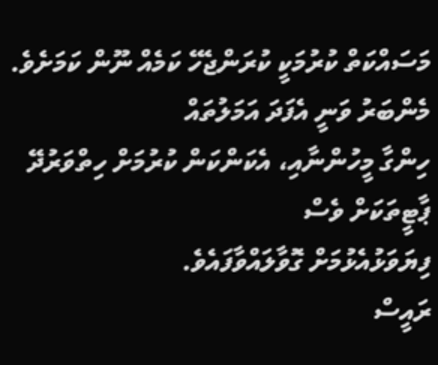މަސައްކަތް ކުރުމަކީ ކުރަންޖެހޭ ކަމެއް ނޫން ކަމަށެވެ.
މެންބަރު ވަނީ އެފަދަ އަމަލުތައް
ހިންގާ މީހުންނާއި، އެކަންކަން ކުރުމަށް ހިތްވަރުދޭ ޕާޓީތަކަށް ވެސް
ފިޔަވަޅުއެޅުމަށް ގޮވާލައްވާފައެވެ.
ރައީސް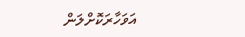އަވަހާރަކޮށްލަން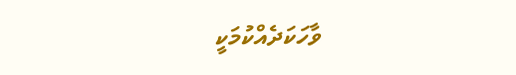ވާހަކަދެއްކުމަކީ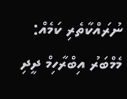ނުރައްކާތެރި ކަމެއް: މެމްބަރު އިބްރާހިމް ދީދި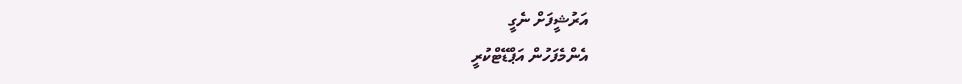އަރުޝީފަށް ނެގީ
އެންމެފަހުން އަޕްޑޭޓްކުރީ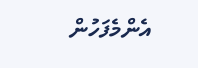އެންމެފަހުން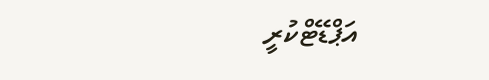އަޕްޑޭޓްކުރީ